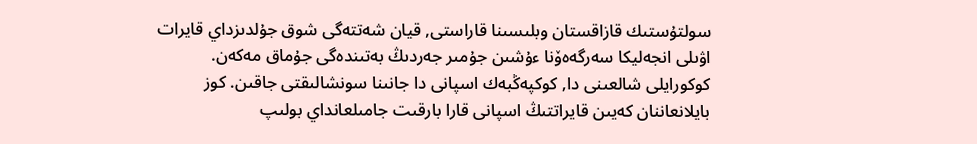سولتۇستىك قازاقستان وبلىسىنا قاراستى, قيان شەتتەگى شوق جۇلدىزداي قايرات اۋىلى انجەليكا سەرگەەۆنا ءۇشىن جۇمىر جەردىڭ بەتىندەگى جۇماق مەكەن. كوكورايلى شالعىنى دا, كوكپەڭبەك اسپانى دا جانىنا سونشالىقتى جاقىن. كوز بايلانعاننان كەيىن قايراتتىڭ اسپانى قارا بارقىت جامىلعانداي بولىپ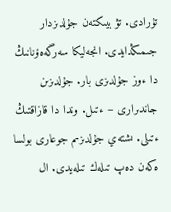تۇرادى. تۋ بيىكتەن جۇلدىزدار جىمىڭدايدى. انجەليكا سەرگەەۆنانىڭ دا ءوز جۇلدىزى بار. جۇلدىزىن جاندىرارى – ءتىل. وندا دا قازاقتىڭ ءتىلى. ىشتەي جۇلدىزىم جوعارى بولسا ەكەن دەپ تىلەك تىلەيدى. ال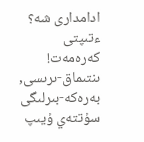ادامدارى شە؟ ءتىپتى كەرەمەت! ىنتىماق-ىرىسى, بەرەكە-بىرلىگى سۇتتەي ۇيىپ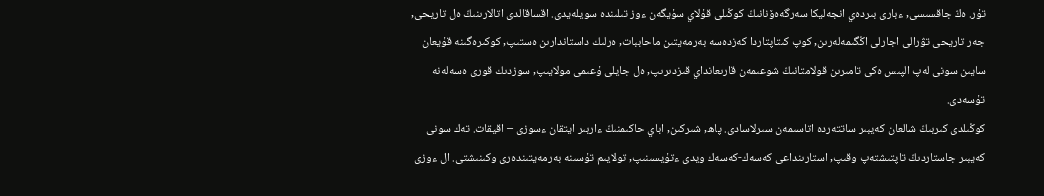تۇر. ەڭ جاقسىسى, ءبارى بىردەي انجەليكا سەرگەەۆنانىڭ كوڭىلى قۇلاي سۇيگەن ءوز تىلىندە سويلەيدى. اقساقالدى اتالارىنىڭ ەل تاريحى, جەر تاريحى تۋرالى اجارلى اڭگىمەلەرىن, كوپ كىتاپتاردا كەزدەسە بەرمەيتىن ماحاببات, ەرلىك داستاندارىن ەستىپ, كوكىرەگىنە قۇيعان سايىن سونى لەپ الپىس ەكى تامىرىن قولامتانىڭ شوعىمەن قارىعانداي قىزدىرىپ, ەل جايلى ۇعىمى مولايىپ, سوزدىك قورى ەسەلەنە تۇسەدى.
كوڭىلدى كىربىڭ شالعان كەيبىر ساتتەردە اتاسىمەن سىرلاسادى. پاھ, شىركىن, اباي حاكىمنىڭ ءاربىر ايتقان ءسوزى – اقيقات. تەك سونى كەيبىر جاستاردىڭ تاپتىشتەپ وقىپ, استارىنداعى كەسەك-كەسەك ويدى ءتۇيسىنىپ, تولايىم تۇسىنە بەرمەيتىندەرى وكىنىشتى. ال ءوزى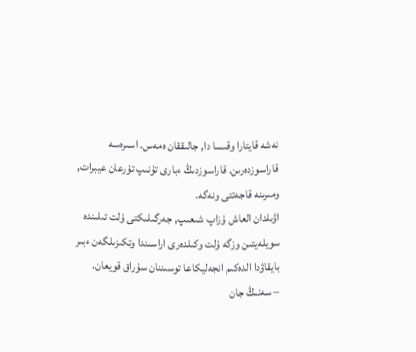نەشە قايتارا وقىسا دا, جالىققان ەمەس. اسىرەسە قاراسوزدەرىن. قاراسوزدىڭ ءبارى تۇنىپ تۇرعان عيبرات, ومىرىنە قاجەتتى ونەگە.
اۋىلدان العاش ۇزاپ شىعىپ, جەرگىلىكتى ۇلت تىلىندە سويلەيتىن وزگە ۇلت وكىلدەرى اراسىندا وتكىزىلگەن ءبىر بايقاۋدا الدەكىم انجەليكاعا توسىننان سۇراق قويعان.
– سەنىڭ جان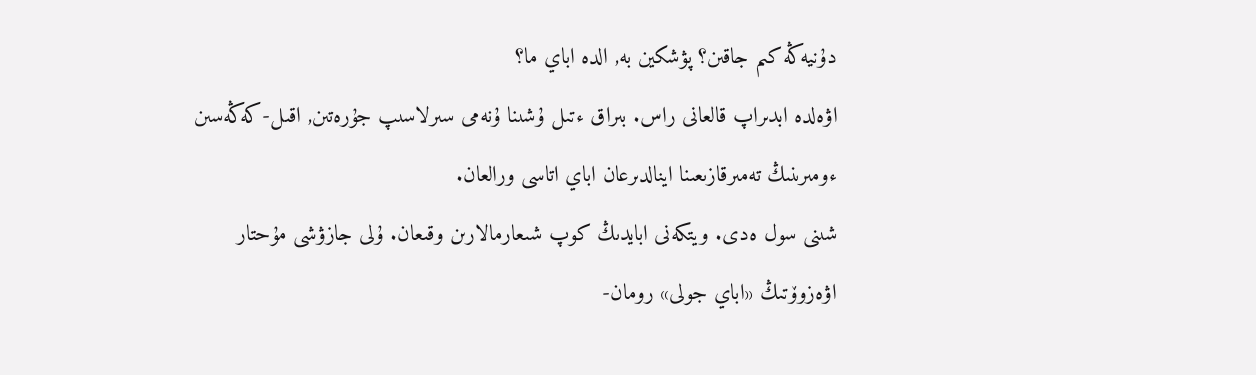دۇنيەڭە كىم جاقىن؟ پۋشكين بە, الدە اباي ما؟
اۋەلدە ابدىراپ قالعانى راس. بىراق ءتىل ۇشىنا ۇنەمى سىرلاسىپ جۇرەتىن, اقىل-كەڭەسىن ءومىرىنىڭ تەمىرقازىعىنا اينالدىرعان اباي اتاسى ورالعان.
شىنى سول ەدى. ويتكەنى ابايدىڭ كوپ شىعارمالارىن وقىعان. ۇلى جازۋشى مۇحتار اۋەزوۆتىڭ «اباي جولى» رومان-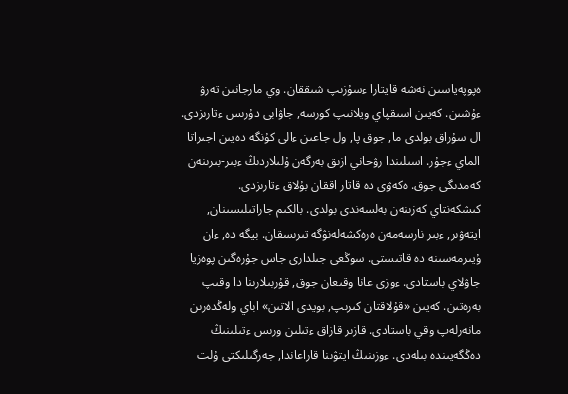ەپوپەياسىن نەشە قايتارا ءسۇزىپ شىققان. وي مارجانىن تەرۋ ءۇشىن. كەيىن اسىقپاي ويلانىپ كورسە, جاۋابى دۇرىس ءتارىزدى. ال سۇراق بولدى ما, جوق پا, ول جاعىن ءالى كۇنگە دەيىن اجىراتا الماي ءجۇر. اسىلىندا رۋحاني ازىق بەرگەن ۇلىلاردىڭ ءبىر-بىرىنەن كەمدىگى جوق. ەكەۋى دە قاتار اققان بۇلاق ءتارىزدى.
كىشكەنتاي كەزىنەن بەلسەندى بولدى. بالكىم جاراتىلىسىنان, ايتەۋىر, ءبىر نارسەمەن ەرەكشەلەنۋگە تىرىسقان. بيگە دە, ءان ۇيىرمەسىنە دە قاتىستى. سوڭعى جىلدارى جاس جۇرەگىن پوەزيا جاۋلاي باستادى. ءوزى عانا وقىعان جوق, قۇربىلارىنا دا وقىپ بەرەتىن. كەيىن «قۇلاقتان كىرىپ, بويدى الاتىن» اباي ولەڭدەرىن مانەرلەپ وقي باستادى. قازىر قازاق ءتىلىن ورىس ءتىلىنىڭ دەڭگەيىندە بىلەدى. ءوزىنىڭ ايتۋىنا قاراعاندا, جەرگىلىكتى ۇلت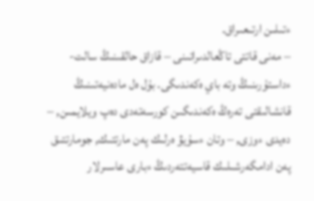ءتىلىن ارتىعىراق.
– مەنى قاتتى تاڭعالدىراتىنى – قازاق حالقىنىڭ سالت-ءداستۇرىنىڭ وتە باي ەكەندىگى. بۇل ەل مادەنيەتىنىڭ قانشالىقتى تەرەڭ ەكەندىگىن كورسەتەدى دەپ ويلايمىن, – دەيدى ءوزى, – وتان ءسۇيۋ ەرلىك پەن مارتتىك, جومارتتىق پەن ادامگەرشىلىك قاسيەتتەردىڭ ءبارى عاسىرلار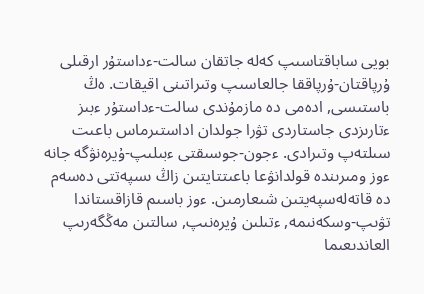بويى ساباقتاسىپ كەلە جاتقان سالت-ءداستۇر ارقىلى ۇرپاقتان-ۇرپاققا جالعاسىپ وتىراتىنى اقيقات. ەڭ باستىسى, ادەمى دە مازمۇندى سالت-ءداستۇر ءبىز ءتارىزدى جاستاردى تۋرا جولدان اداستىرماس باعىت سىلتەپ وتىرادى. ءجون-جوسىقتى ءبىلىپ-ۇيرەنۋگە جانە ءوز ومىرىندە قولدانۋعا باعىتتايتىن زاڭ ىسپەتتى دەسەم دە قاتەلەسپەيتىن شىعارمىن. ءوز باسىم قازاقستاندا تۋىپ-وسكەنىمە, ءتىلىن ۇيرەنىپ, سالتىن مەڭگەرىپ العاندىعىما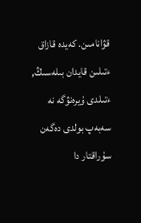قۋانامىن. كەيدە قازاق ءتىلىن قايدان بىلەسىڭ, ءتىلدى ۇيرەنۋگە نە سەبەپ بولدى دەگەن سۇراقتار دا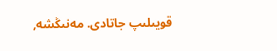قويىلىپ جاتادى. مەنىڭشە,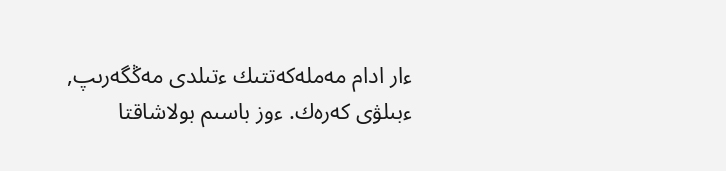ءار ادام مەملەكەتتىك ءتىلدى مەڭگەرىپ, ءبىلۋى كەرەك. ءوز باسىم بولاشاقتا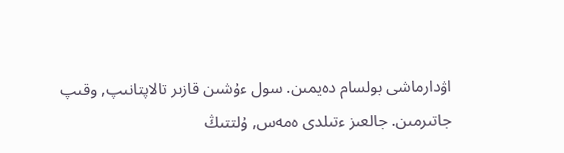اۋدارماشى بولسام دەيمىن. سول ءۇشىن قازىر تالاپتانىپ, وقىپ جاتىرمىن. جالعىز ءتىلدى ەمەس, ۇلتتىڭ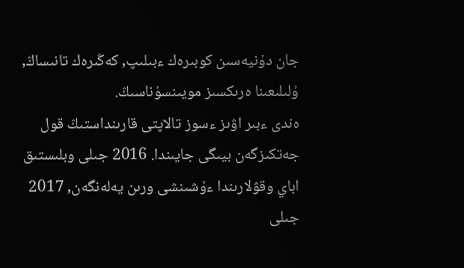جان دۇنيەسىن كوبىرەك ءبىلىپ, كەڭىرەك تانىساڭ, ۇلىلىعىنا ەرىكسىز مويىنسۇناسىڭ.
ەندى ءبىر اۋىز ءسوز تالاپتى قارىنداستىڭ قول جەتكىزگەن بيىگى جايىندا. 2016 جىلى وبلىستىق اباي وقۋلارىندا ءۇشىنشى ورىن يەلەنگەن, 2017 جىلى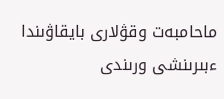ماحامبەت وقۋلارى بايقاۋىندا ءبىرىنشى ورىندى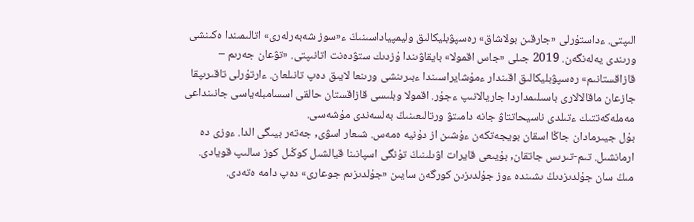الىپتى. ءداستۇرلى «جارقىن بولاشاق» رەسپۋبليكالىق وليمپياداسىنىڭ ء«سوز شەبەرلەرى» اتالىمىندا ەكىنشى ورىندى يەلەنگەن. 2019 جىلى «جاس اقمولا» بايقاۋىندا ۇزدىك ستۋدەنت اتانىپتى. «تۋعان جەرىم – قازاقستانىم» رەسپۋبليكالىق اقىندار ءمۇشايراسىندا ءبىرىنشى ورىنعا لايىق دەپ تانىلعان. ءارتۇرلى تاقىرىپقا جازعان ماقالالارى باسىلىمداردا جاريالانىپ ءجۇر. اقمولا وبلىسى قازاقستان حالقى اسسامبلەياسى جانىنداعى مەملەكەتتىك ءتىلدى ناسيحاتتاۋ جانە دامىتۋ ورتالىعىنىڭ بەلسەندى مۇشەسى.
بۇل جيىرمادان جاڭا اسقان بويجەتكەن ءۇشىن از دۇنيە ەمەس. شىعار اسۋى, جەتەر بيىگى الدا. ءوزى دە ارمانشىل. تىم-تىرىس جاتقان, بۇيىعى قايرات اۋىلىنىڭ تۇنگى اسپانىنا قيالشىل كوڭىل كوز سالىپ قويادى. مىڭ سان جۇلدىزدىڭ ىشىندە ءوز جۇلدىزىن كورگەن سايىن «جۇلدىزىم جوعارى» دەپ دامە ەتەدى.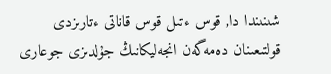شىنىندا دا, قوس ءتىل قوس قاناتى ءتارىزدى قولتىعىنان دەمەگەن انجەليكانىڭ جۇلدىزى جوعارى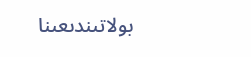بولاتىندىعىنا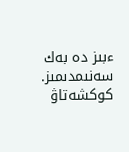ءبىز دە بەك سەنىمدىمىز.
كوكشەتاۋ